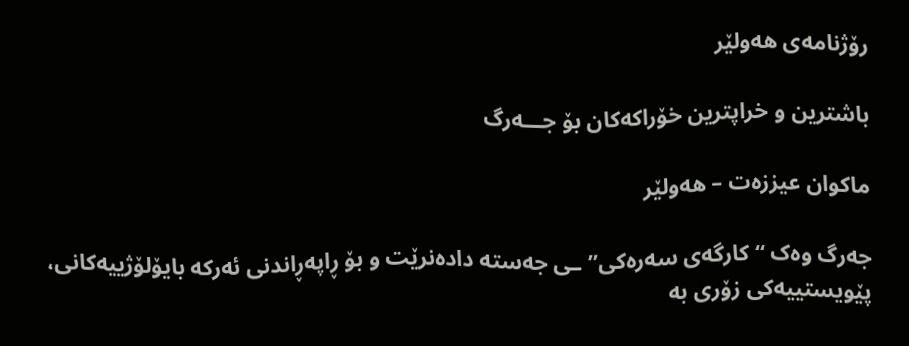رۆژنامەی ھەولێر

باشترین و خراپترین خۆراکەکان بۆ جـــەرگ

ماكوان عيززه‌‌ت – هەولێر

جەرگ وەک “کارگەی سەرەکی”ـی جەستە دادەنرێت و بۆ ڕاپەڕاندنی ئەرکە بایۆلۆژییەکانی، پێویستییەکی زۆری بە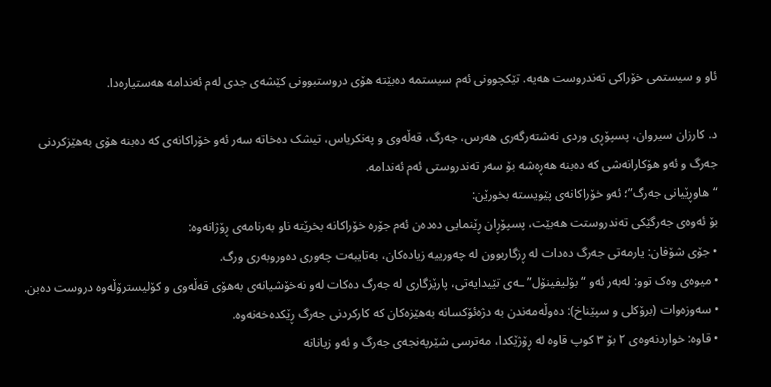ئاو و سیستمی خۆراکی تەندروست هەیە. تێکچوونی ئەم سیستمە دەبێتە هۆی دروستبوونی کێشەی جدی لەم ئەندامە هەستیارەدا.

د. کارزان سیروان، پسپۆڕی وردی نەشتەرگەری هەرس، جەرگ، قەڵەوی و پەنکریاس، تیشک دەخاتە سەر ئەو خۆراکانەی کە دەبنە هۆی بەهێزکردنی جەرگ و ئەو هۆکارانەشی کە دەبنە هەڕەشە بۆ سەر تەندروستی ئەم ئەندامە.
“هاوڕێیانی جەرگ”؛ ئەو خۆراکانەی پێویستە بخورێن:
بۆ ئەوەی جەرگێکی تەندروستت هەبێت، پسپۆڕان ڕێنمایی دەدەن ئەم جۆرە خۆراکانە بخرێتە ناو بەرنامەی ڕۆژانەوە:
• جۆی شۆفان: یارمەتی جەرگ دەدات لە ڕزگاربوون لە چەورییە زیادەکان، بەتایبەت چەوری دەوروبەری ورگ.
• میوەی وەک توو: لەبەر ئەو “بۆلیفینۆل”ـەی تێیدایەتی، پارێزگاری لە جەرگ دەکات لەو نەخۆشیانەی بەهۆی قەڵەوی و کۆلیسترۆڵەوە دروست دەبن.
• سەوزەوات (برۆکلی و سپێناخ): دەوڵەمەندن بە دژەئۆکسانە بەهێزەکان کە کارکردنی جەرگ ڕێکدەخەنەوە.
• قاوە: خواردنەوەی ٢ بۆ ٣ کوپ قاوە لە ڕۆژێکدا، مەترسی شێرپەنجەی جەرگ و ئەو زیانانە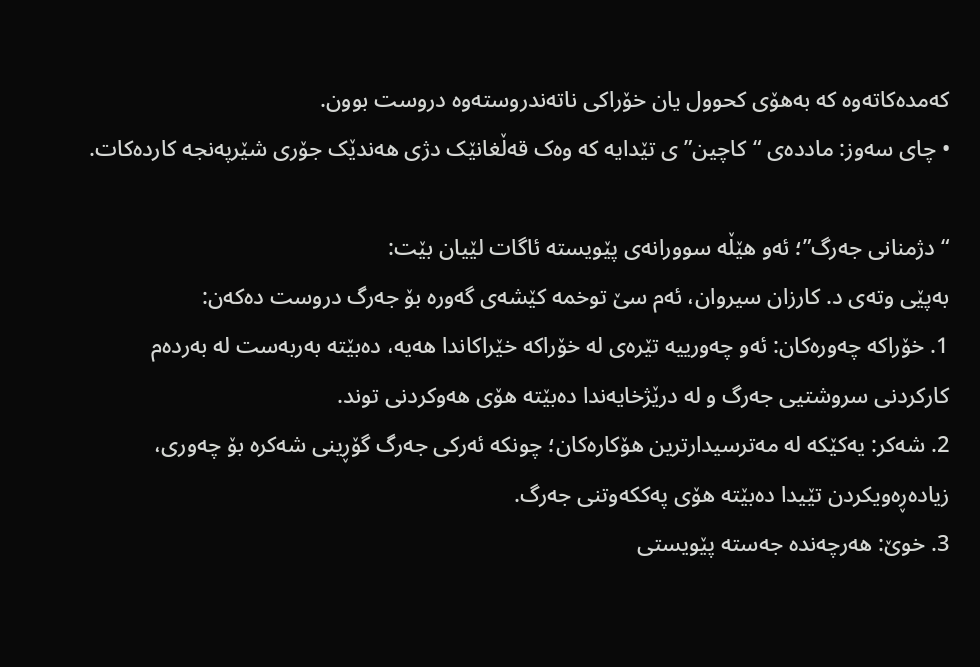کەمدەکاتەوە کە بەهۆی کحوول یان خۆراکی ناتەندروستەوە دروست بوون.
• چای سەوز: ماددەی “کاچین”ی تێدایە کە وەک قەڵغانێک دژی هەندێک جۆری شێرپەنجە کاردەکات.

“دژمنانی جەرگ”؛ ئەو هێڵە سوورانەی پێویستە ئاگات لێیان بێت:
بەپێی وتەی د. کارزان سیروان، ئەم سێ توخمە کێشەی گەورە بۆ جەرگ دروست دەکەن:
1. خۆراکە چەورەکان: ئەو چەورییە تێرەی لە خۆراکە خێراکاندا هەیە، دەبێتە بەربەست لە بەردەم کارکردنی سروشتیی جەرگ و لە درێژخایەندا دەبێتە هۆی هەوکردنی توند.
2. شەکر: یەکێکە لە مەترسیدارترین هۆکارەکان؛ چونکە ئەرکی جەرگ گۆڕینی شەکرە بۆ چەوری، زیادەڕەویکردن تێیدا دەبێتە هۆی پەککەوتنی جەرگ.
3. خوێ: هەرچەندە جەستە پێویستی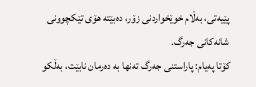پێیەتی، بەڵام خوێخواردنی زۆر، دەبێتە هۆی تێکچوونی شانەکانی جەرگ.
کۆتا پەیام: پاراستنی جەرگ تەنها بە دەرمان نابێت، بەڵکو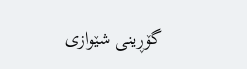گۆڕینی شێوازی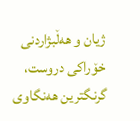ژیان و هەڵبژاردنی خۆراکی دروست، گرنگترین هەنگاوی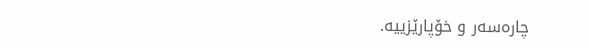چارەسەر و خۆپارێزییە.